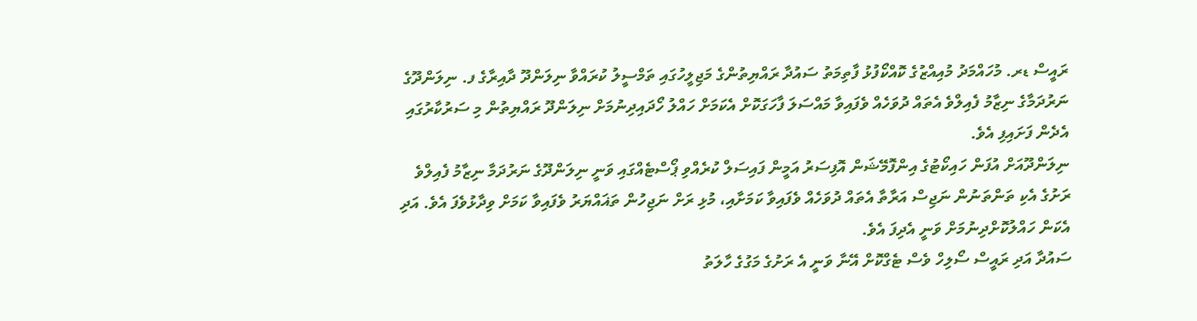ރައީސް ޑރ. މުހައްމަދު މުއިއްޒުގެ ކޮއްކޯފުޅު ފާތިމަތު ސައުދާ ރައްޔިތުންގެ މަޖިލީހުގައި ތަމްސީލު ކުރައްވާ ނިލަންދޫ ދާއިރާގެ ފ. ނިލަންދޫގެ ނަރުދަމާގެ ނިޒާމު ފެއިލްވެ އެތައް ދުވަހެއް ވެފައިވާ މައްސަލަ ފާހަގަކޮށް އެކަމަށް ހައްލު ހޯދައިދިނުމަށް ނިލަންދޫ ރައްޔިތުން މި ސަރުކާރުގައި އެދެން ފަށައިފި އެވެ.
ނިލަންދޫއަށް އުފަން ހައިކޯޓުގެ އިންފޮމޭޝަން އޮފިސަރު އަމީން ފައިސަލް ކުރެއްވި ޕޯސްޓެއްގައި ވަނީ ނިލަންދޫގެ ނަރުދަމާ ނިޒާމު ފެއިލްވެ ރަށުގެ އެކި ތަންތަނުން ނަޖިސް އަރާތާ އެތައް ދުވަހެއް ވެފައިވާ ކަމަށާއި، މުޅި ރަށް ނަޖިހުން ތަޣައްޔަރު ވެފައިވާ ކަމަށް ވިދާޅުވެފަ އެވެ. އަދި އެކަން ހައްލުކޮށްދިނުމަށް ވަނީ އެދިފަ އެވެ.
ސައުދާ އަދި ރައީސް ސޯލިހް ވެސް ޓެގްކޮށް އޭނާ ވަނީ އެ ރަށުގެ މަގުގެ ހާލަތު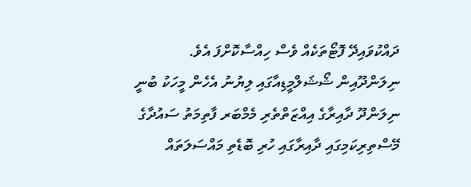ދައްކުވައިދޭ ފޮޓޯތަކެއް ވެސް ހިއްސާކޮށްފަ އެވެ.
ނިލަންދޫއިން ޝޯޝަލްމީޑިއާގައި ލިޔުނު އެހެން މީހަކު ބުނީ ނިލަންދޫ ދާއިރާގެ އިއްޒަތްތެރި މެމްބަރ ފާތިމަތު ސައުދާގެ މޭސްތިރިކަމިގައި ދާއިރާގައި ހުރި ބޮޑެތި މައްސަލަތައް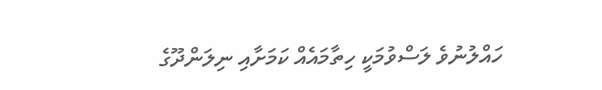ހައްލުނުވެ ލަސްވުމަކީ ހިތާމައެއް ކަމަށާއި ނިލަންދޫގެ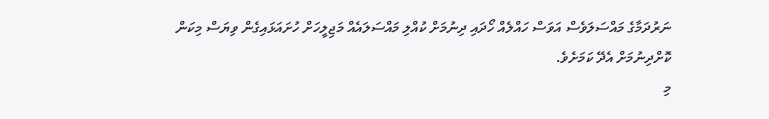ނަރުދަމާގެ މައްސަލަވެސް އަވަސް ހައްލެއް ހޯދައި ދިނުމަށް ކުއްލި މައްސަލައެއް މަޖިލީހަށް ހުށައަޅައިގެން ވިޔަސް މިކަން ކޮށްދިނުމަށް އެދޭ ކަމަށެވެ.
މި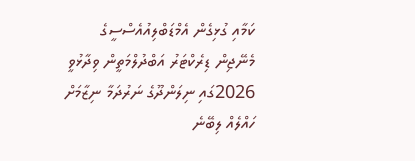ކަމާއި ގުޅިގެން އެމްޑަބްލިއުއެސްސީގެ މެނޭޖިން ޑިރެކްޓަރު އަބްދުލްމަތީން ވިދާޅުވީ 2026ގައި ނިލަންދޫގެ ނަރުދަމާ ނިޒާމަށް ހައްލެއް ލިބޭނެ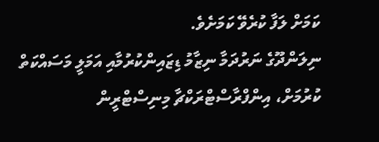ކަމަށް ލަފާ ކުރެވޭ ކަމަށެވެ.
ނިލަންދޫގެ ނަރުދަމާ ނިޒާމު ޑިޒައިންކުރުމާއި އަމަލީ މަސައްކަތް ކުރުމަށް، އިންފްރާސްޓްރަކްޗާ މިނިސްޓްރީން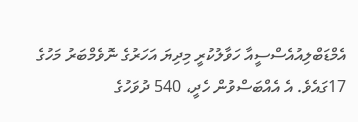އެމްޑަބްލިއުއެސްސީއާ ހަވާލުކުރީ މިދިޔަ އަހަރުގެ ނޮވެމްބަރު މަހުގެ 17ގައެވެ. އެ އެއްބަސްވުން ހެދީ، 540 ދުވަހުގެ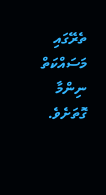ތެރޭގައި މަސައްކަތް ނިންމާ ގޮތަށެވެ.